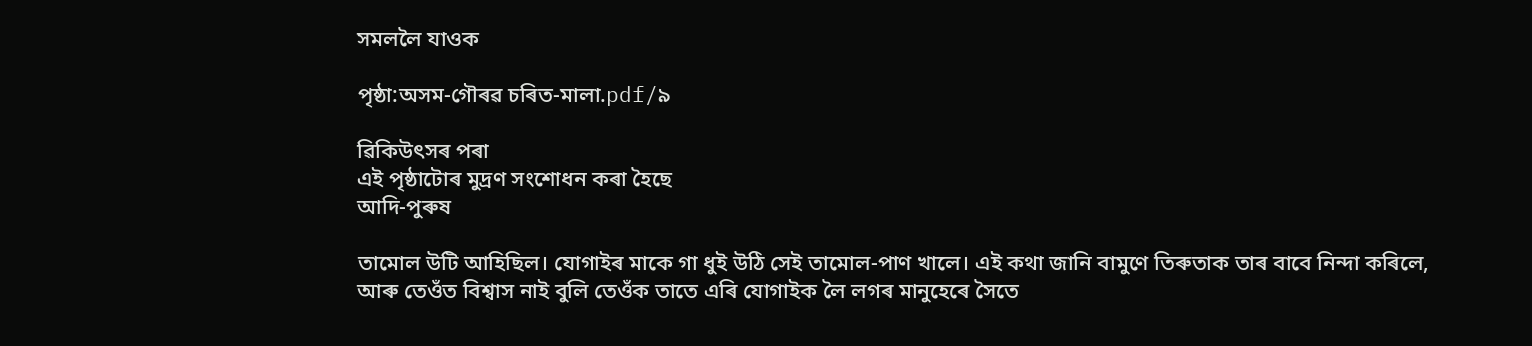সমললৈ যাওক

পৃষ্ঠা:অসম-গৌৰৱ চৰিত-মালা.pdf/৯

ৱিকিউৎসৰ পৰা
এই পৃষ্ঠাটোৰ মুদ্ৰণ সংশোধন কৰা হৈছে
আদি-পুৰুষ

তামোল উটি আহিছিল। যোগাইৰ মাকে গা ধুই উঠি সেই তামোল-পাণ খালে। এই কথা জানি বামুণে তিৰুতাক তাৰ বাবে নিন্দা কৰিলে, আৰু তেওঁত বিশ্বাস নাই বুলি তেওঁক তাতে এৰি যোগাইক লৈ লগৰ মানুহেৰে সৈতে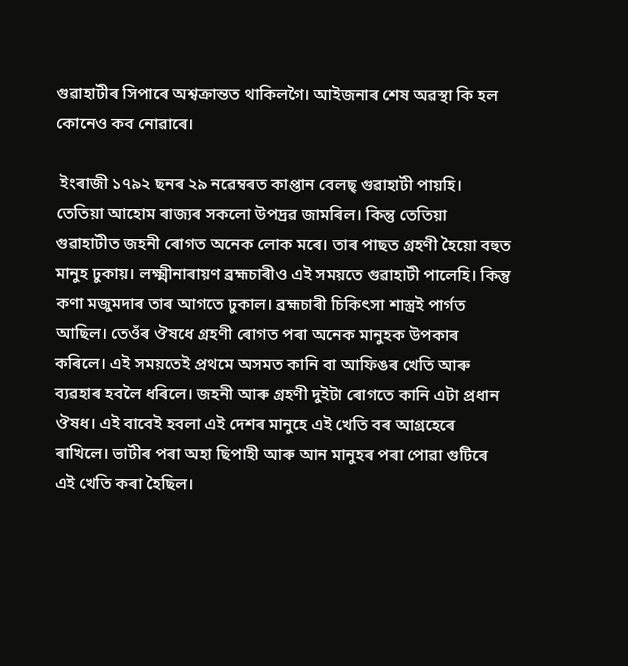গুৱাহাটীৰ সিপাৰে অশ্বক্ৰান্তত থাকিলগৈ। আইজনাৰ শেষ অৱস্থা কি হল কোনেও কব নোৱাৰে।

 ইংৰাজী ১৭৯২ ছনৰ ২৯ নৱেম্বৰত কাপ্তান বেলছ্‌ গুৱাহাটী পায়হি। তেতিয়া আহোম ৰাজ্যৰ সকলো উপদ্ৰৱ জামৰিল। কিন্তু তেতিয়া গুৱাহাটীত জহনী ৰোগত অনেক লোক মৰে। তাৰ পাছত গ্ৰহণী হৈয়ো বহুত মানুহ ঢুকায়। লক্ষ্মীনাৰায়ণ ব্ৰহ্মচাৰীও এই সময়তে গুৱাহাটী পালেহি। কিন্তু কণা মজুমদাৰ তাৰ আগতে ঢুকাল। ব্ৰহ্মচাৰী চিকিৎসা শাস্ত্ৰই পাৰ্গত আছিল। তেওঁৰ ঔষধে গ্ৰহণী ৰোগত পৰা অনেক মানুহক উপকাৰ কৰিলে। এই সময়তেই প্ৰথমে অসমত কানি বা আফিঙৰ খেতি আৰু ব্যৱহাৰ হবলৈ ধৰিলে। জহনী আৰু গ্ৰহণী দুইটা ৰোগতে কানি এটা প্ৰধান ঔষধ। এই বাবেই হবলা এই দেশৰ মানুহে এই খেতি বৰ আগ্ৰহেৰে ৰাখিলে। ভাটীৰ পৰা অহা ছিপাহী আৰু আন মানুহৰ পৰা পোৱা গুটিৰে এই খেতি কৰা হৈছিল।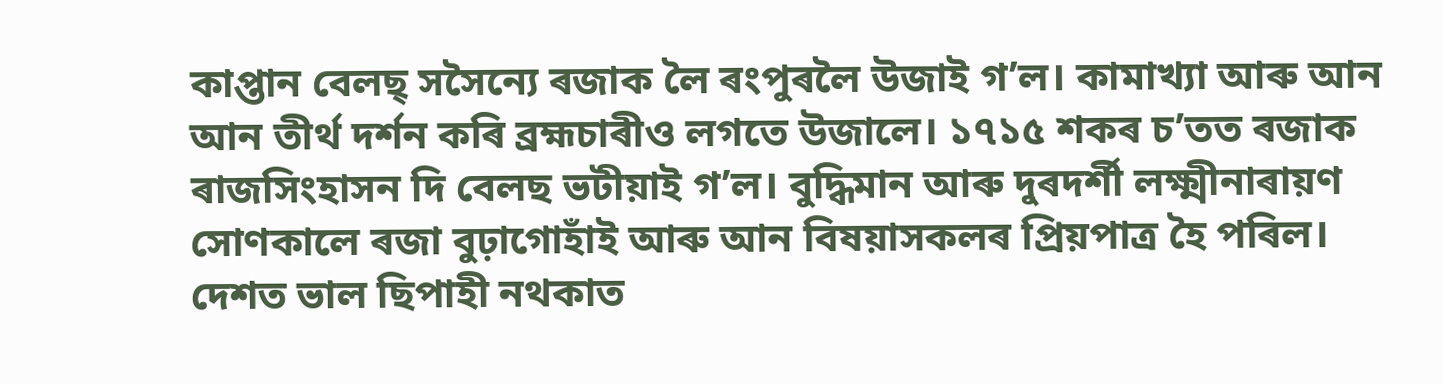কাপ্তান বেলছ্‌ সসৈন্যে ৰজাক লৈ ৰংপুৰলৈ উজাই গ’ল। কামাখ্যা আৰু আন আন তীৰ্থ দৰ্শন কৰি ব্ৰহ্মচাৰীও লগতে উজালে। ১৭১৫ শকৰ চ’তত ৰজাক ৰাজসিংহাসন দি বেলছ ভটীয়াই গ’ল। বুদ্ধিমান আৰু দুৰদৰ্শী লক্ষ্মীনাৰায়ণ সোণকালে ৰজা বুঢ়াগোহাঁই আৰু আন বিষয়াসকলৰ প্ৰিয়পাত্ৰ হৈ পৰিল। দেশত ভাল ছিপাহী নথকাত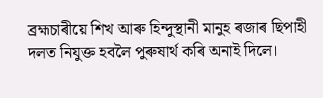ব্ৰহ্মচাৰীয়ে শিখ আৰু হিন্দুস্থানী মানুহ ৰজাৰ ছিপাহী দলত নিযুক্ত হবলৈ পুৰুষাৰ্থ কৰি অনাই দিলে।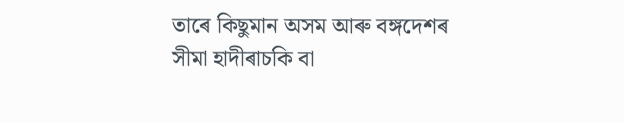তাৰে কিছুমান অসম আৰু বঙ্গদেশৰ সীমা হাদীৰাচকি বা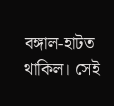বঙ্গাল-হাটত থাকিল। সেই